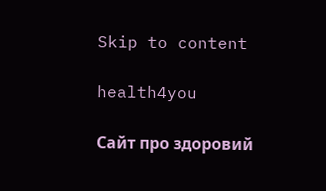Skip to content

health4you

Сайт про здоровий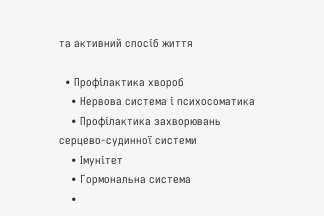та активний спосіб життя

  • Профілактика хвороб
    • Нервова система і психосоматика
    • Профілактика захворювань серцево-судинної системи
    • Імунітет
    • Гормональна система
    •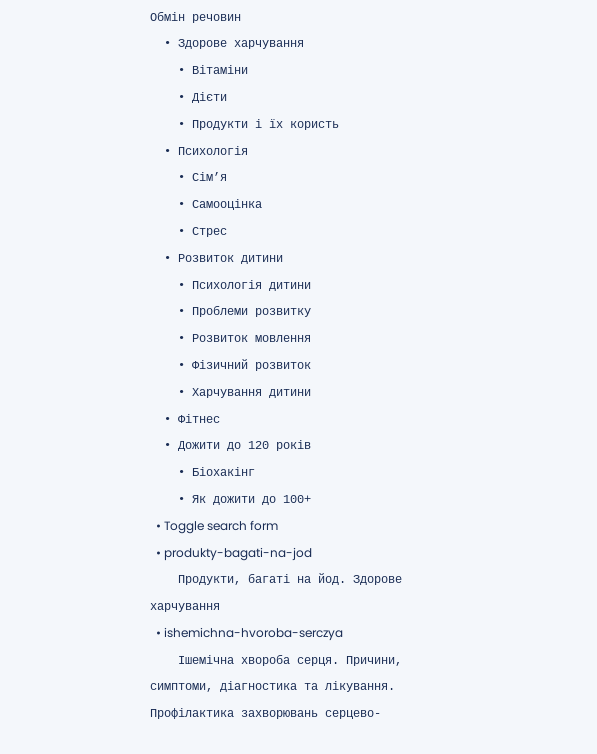Обмін речовин
  • Здорове харчування
    • Вітаміни
    • Дієти
    • Продукти і їх користь
  • Психологія
    • Сім’я
    • Самооцінка
    • Стрес
  • Розвиток дитини
    • Психологія дитини
    • Проблеми розвитку
    • Розвиток мовлення
    • Фізичний розвиток
    • Харчування дитини
  • Фітнес
  • Дожити до 120 років
    • Біохакінг
    • Як дожити до 100+
  • Toggle search form
  • produkty-bagati-na-jod
    Продукти, багаті на йод. Здорове харчування
  • ishemichna-hvoroba-serczya
    Ішемічна хвороба серця. Причини, симптоми, діагностика та лікування. Профілактика захворювань серцево-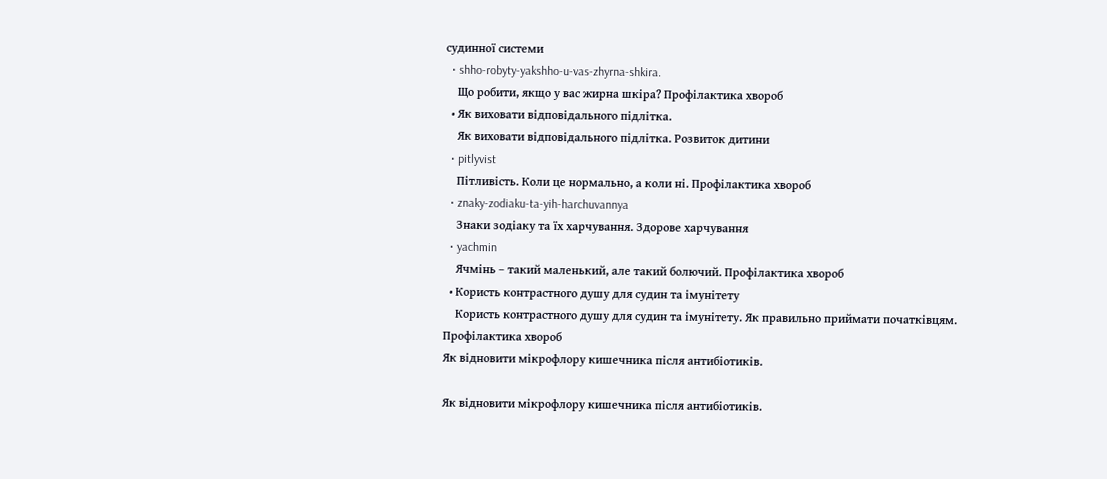судинної системи
  • shho-robyty-yakshho-u-vas-zhyrna-shkira.
    Що робити, якщо у вас жирна шкіра? Профілактика хвороб
  • Як виховати відповідального підлітка.
    Як виховати відповідального підлітка. Розвиток дитини
  • pitlyvist
    Пітливість. Коли це нормально, а коли ні. Профілактика хвороб
  • znaky-zodiaku-ta-yih-harchuvannya
    Знаки зодіаку та їх харчування. Здорове харчування
  • yachmin
    Ячмінь – такий маленький, але такий болючий. Профілактика хвороб
  • Користь контрастного душу для судин та імунітету
    Користь контрастного душу для судин та імунітету. Як правильно приймати початківцям. Профілактика хвороб
Як відновити мікрофлору кишечника після антибіотиків.

Як відновити мікрофлору кишечника після антибіотиків.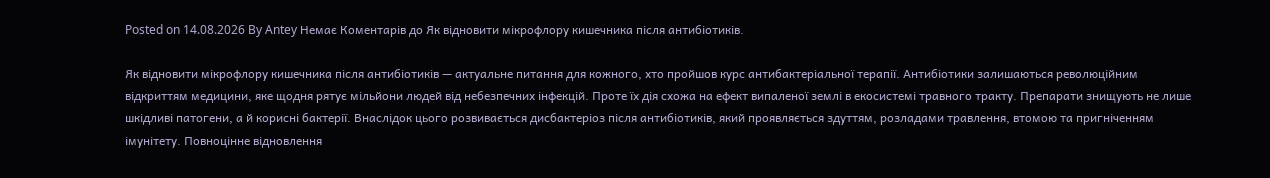Posted on 14.08.2026 By Antey Немає Коментарів до Як відновити мікрофлору кишечника після антибіотиків.

Як відновити мікрофлору кишечника після антибіотиків — актуальне питання для кожного, хто пройшов курс антибактеріальної терапії. Антибіотики залишаються революційним відкриттям медицини, яке щодня рятує мільйони людей від небезпечних інфекцій. Проте їх дія схожа на ефект випаленої землі в екосистемі травного тракту. Препарати знищують не лише шкідливі патогени, а й корисні бактерії. Внаслідок цього розвивається дисбактеріоз після антибіотиків, який проявляється здуттям, розладами травлення, втомою та пригніченням імунітету. Повноцінне відновлення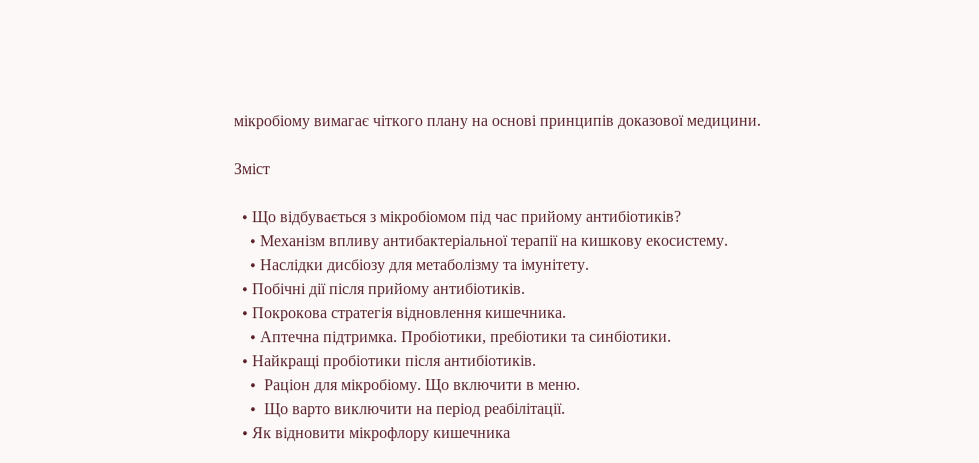мікробіому вимагає чіткого плану на основі принципів доказової медицини.

Зміст

  • Що відбувається з мікробіомом під час прийому антибіотиків?
    • Механізм впливу антибактеріальної терапії на кишкову екосистему.
    • Наслідки дисбіозу для метаболізму та імунітету.
  • Побічні дії після прийому антибіотиків.
  • Покрокова стратегія відновлення кишечника.
    • Аптечна підтримка. Пробіотики, пребіотики та синбіотики.
  • Найкращі пробіотики після антибіотиків.
    •  Раціон для мікробіому. Що включити в меню.
    •  Що варто виключити на період реабілітації.
  • Як відновити мікрофлору кишечника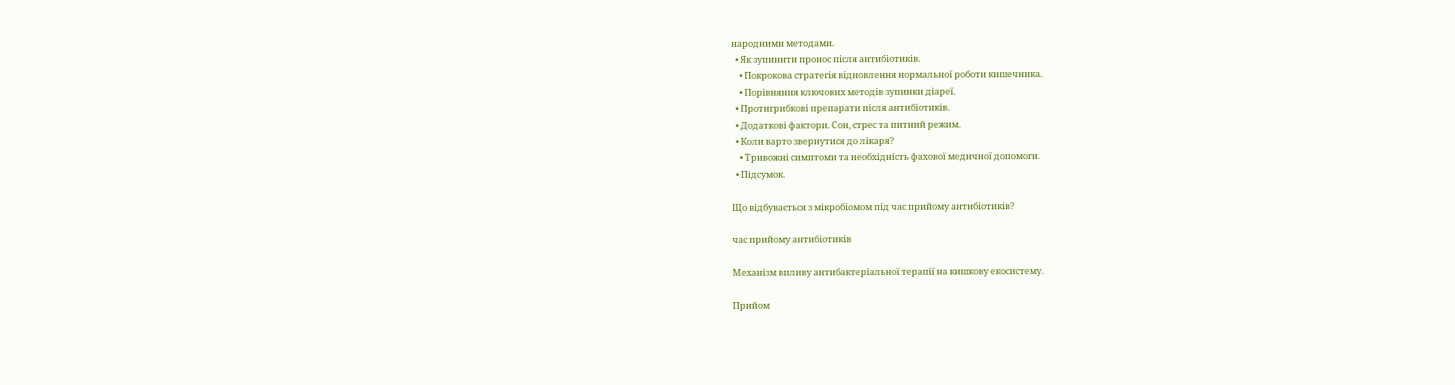народними методами.
  • Як зупинити пронос після антибіотиків.
    • Покрокова стратегія відновлення нормальної роботи кишечника.
    • Порівняння ключових методів зупинки діареї.
  • Протигрибкові препарати після антибіотиків.
  • Додаткові фактори. Сон, стрес та питний режим.
  • Коли варто звернутися до лікаря?
    • Тривожні симптоми та необхідність фахової медичної допомоги.
  • Підсумок.

Що відбувається з мікробіомом під час прийому антибіотиків?

час прийому антибіотиків

Механізм впливу антибактеріальної терапії на кишкову екосистему.

Прийом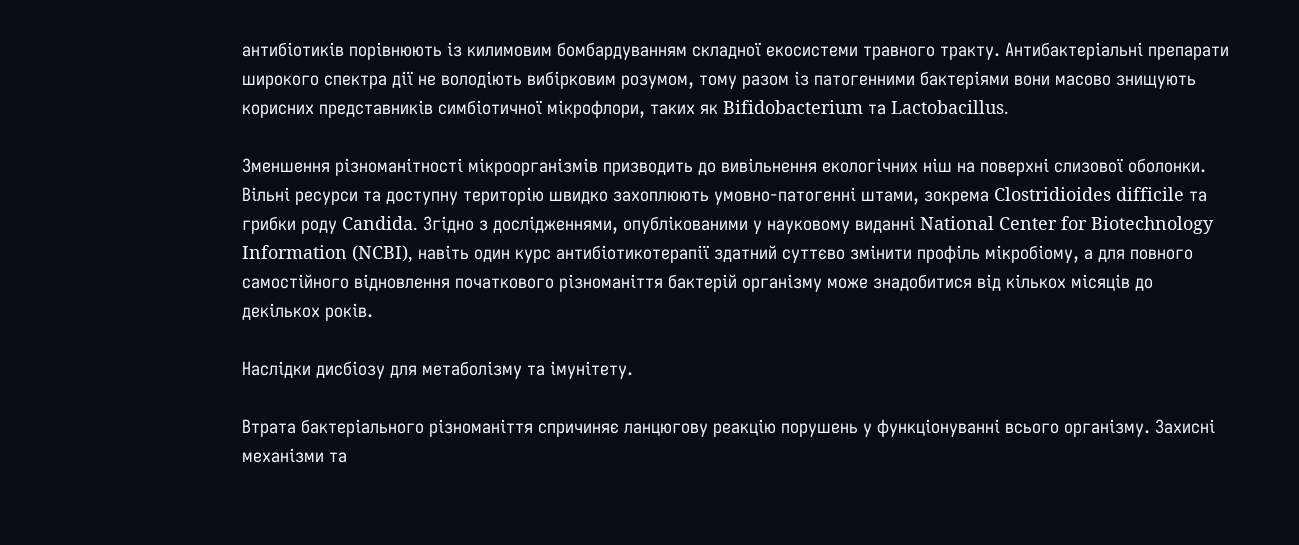антибіотиків порівнюють із килимовим бомбардуванням складної екосистеми травного тракту. Антибактеріальні препарати широкого спектра дії не володіють вибірковим розумом, тому разом із патогенними бактеріями вони масово знищують корисних представників симбіотичної мікрофлори, таких як Bifidobacterium та Lactobacillus.

Зменшення різноманітності мікроорганізмів призводить до вивільнення екологічних ніш на поверхні слизової оболонки. Вільні ресурси та доступну територію швидко захоплюють умовно-патогенні штами, зокрема Clostridioides difficile та грибки роду Candida. Згідно з дослідженнями, опублікованими у науковому виданні National Center for Biotechnology Information (NCBI), навіть один курс антибіотикотерапії здатний суттєво змінити профіль мікробіому, а для повного самостійного відновлення початкового різноманіття бактерій організму може знадобитися від кількох місяців до декількох років.

Наслідки дисбіозу для метаболізму та імунітету.

Втрата бактеріального різноманіття спричиняє ланцюгову реакцію порушень у функціонуванні всього організму. Захисні механізми та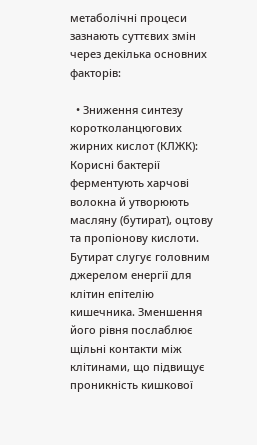метаболічні процеси зазнають суттєвих змін через декілька основних факторів:

  • Зниження синтезу коротколанцюгових жирних кислот (КЛЖК): Корисні бактерії ферментують харчові волокна й утворюють масляну (бутират), оцтову та пропіонову кислоти. Бутират слугує головним джерелом енергії для клітин епітелію кишечника. Зменшення його рівня послаблює щільні контакти між клітинами, що підвищує проникність кишкової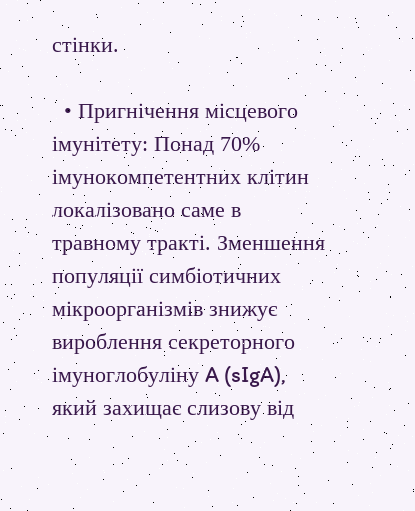стінки.

  • Пригнічення місцевого імунітету: Понад 70% імунокомпетентних клітин локалізовано саме в травному тракті. Зменшення популяції симбіотичних мікроорганізмів знижує вироблення секреторного імуноглобуліну A (sIgA), який захищає слизову від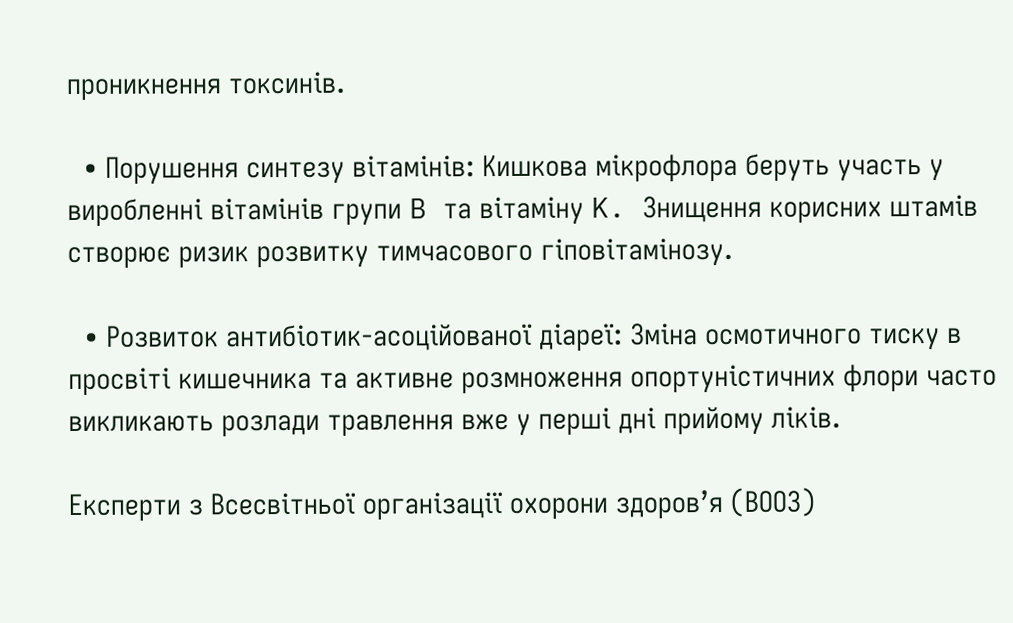проникнення токсинів.

  • Порушення синтезу вітамінів: Кишкова мікрофлора беруть участь у виробленні вітамінів групи B та вітаміну K. Знищення корисних штамів створює ризик розвитку тимчасового гіповітамінозу.

  • Розвиток антибіотик-асоційованої діареї: Зміна осмотичного тиску в просвіті кишечника та активне розмноження опортуністичних флори часто викликають розлади травлення вже у перші дні прийому ліків.

Експерти з Всесвітньої організації охорони здоров’я (ВООЗ)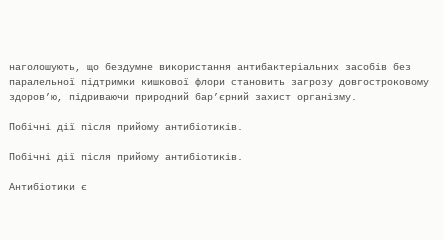наголошують, що бездумне використання антибактеріальних засобів без паралельної підтримки кишкової флори становить загрозу довгостроковому здоров’ю, підриваючи природний бар’єрний захист організму.

Побічні дії після прийому антибіотиків.

Побічні дії після прийому антибіотиків.

Антибіотики є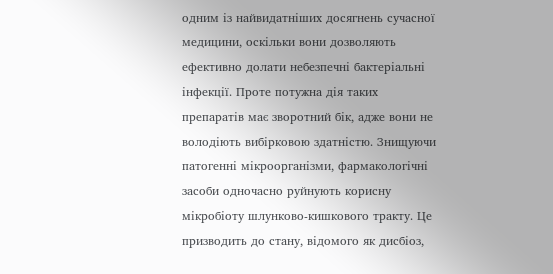одним із найвидатніших досягнень сучасної медицини, оскільки вони дозволяють ефективно долати небезпечні бактеріальні інфекції. Проте потужна дія таких препаратів має зворотний бік, адже вони не володіють вибірковою здатністю. Знищуючи патогенні мікроорганізми, фармакологічні засоби одночасно руйнують корисну мікробіоту шлунково-кишкового тракту. Це призводить до стану, відомого як дисбіоз,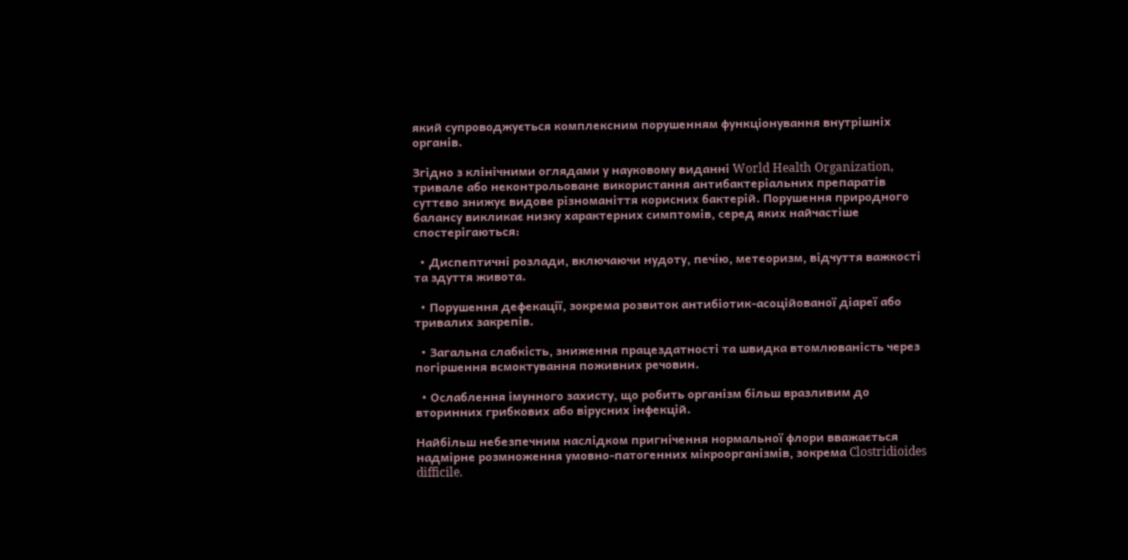який супроводжується комплексним порушенням функціонування внутрішніх органів.

Згідно з клінічними оглядами у науковому виданні World Health Organization, тривале або неконтрольоване використання антибактеріальних препаратів суттєво знижує видове різноманіття корисних бактерій. Порушення природного балансу викликає низку характерних симптомів, серед яких найчастіше спостерігаються:

  • Диспептичні розлади, включаючи нудоту, печію, метеоризм, відчуття важкості та здуття живота.

  • Порушення дефекації, зокрема розвиток антибіотик-асоційованої діареї або тривалих закрепів.

  • Загальна слабкість, зниження працездатності та швидка втомлюваність через погіршення всмоктування поживних речовин.

  • Ослаблення імунного захисту, що робить організм більш вразливим до вторинних грибкових або вірусних інфекцій.

Найбільш небезпечним наслідком пригнічення нормальної флори вважається надмірне розмноження умовно-патогенних мікроорганізмів, зокрема Clostridioides difficile.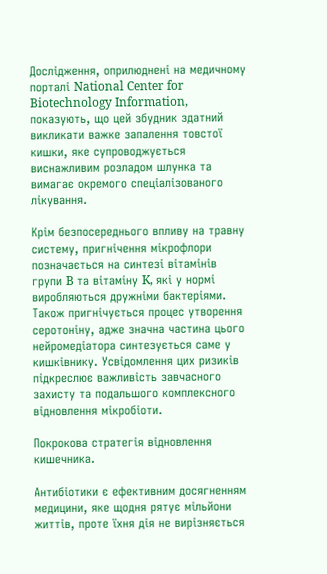Дослідження, оприлюднені на медичному порталі National Center for Biotechnology Information, показують, що цей збудник здатний викликати важке запалення товстої кишки, яке супроводжується виснажливим розладом шлунка та вимагає окремого спеціалізованого лікування.

Крім безпосереднього впливу на травну систему, пригнічення мікрофлори позначається на синтезі вітамінів групи B та вітаміну K, які у нормі виробляються дружніми бактеріями. Також пригнічується процес утворення серотоніну, адже значна частина цього нейромедіатора синтезується саме у кишківнику. Усвідомлення цих ризиків підкреслює важливість завчасного захисту та подальшого комплексного відновлення мікробіоти.

Покрокова стратегія відновлення кишечника.

Антибіотики є ефективним досягненням медицини, яке щодня рятує мільйони життів, проте їхня дія не вирізняється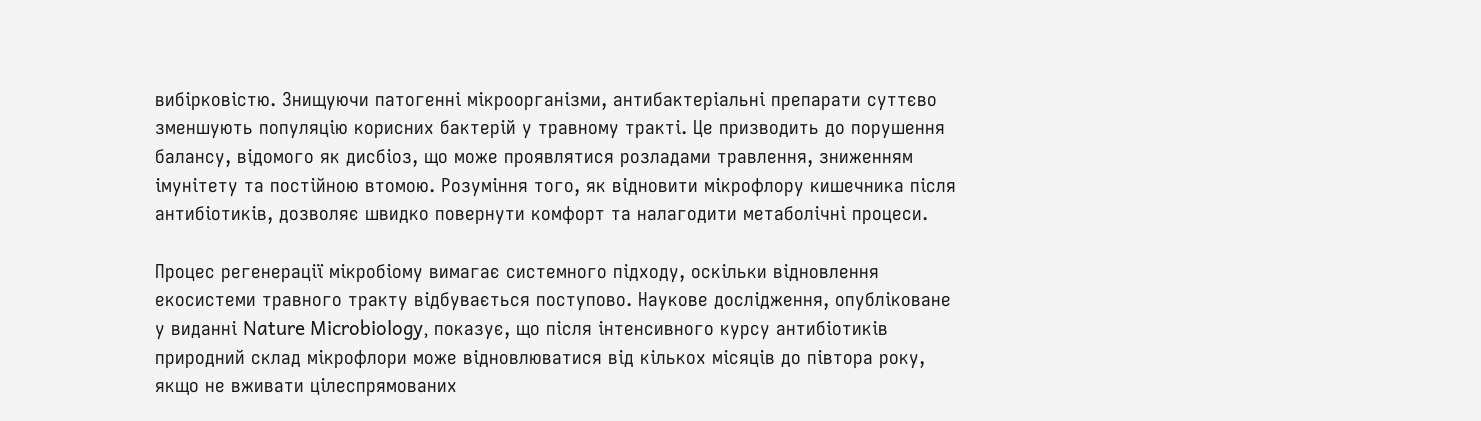вибірковістю. Знищуючи патогенні мікроорганізми, антибактеріальні препарати суттєво зменшують популяцію корисних бактерій у травному тракті. Це призводить до порушення балансу, відомого як дисбіоз, що може проявлятися розладами травлення, зниженням імунітету та постійною втомою. Розуміння того, як відновити мікрофлору кишечника після антибіотиків, дозволяє швидко повернути комфорт та налагодити метаболічні процеси.

Процес регенерації мікробіому вимагає системного підходу, оскільки відновлення екосистеми травного тракту відбувається поступово. Наукове дослідження, опубліковане у виданні Nature Microbiology, показує, що після інтенсивного курсу антибіотиків природний склад мікрофлори може відновлюватися від кількох місяців до півтора року, якщо не вживати цілеспрямованих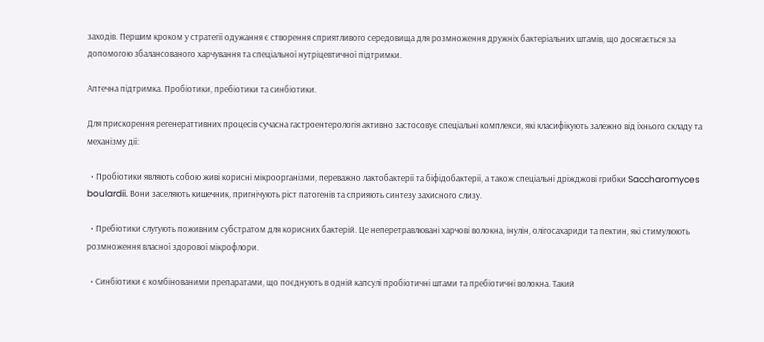заходів. Першим кроком у стратегії одужання є створення сприятливого середовища для розмноження дружніх бактеріальних штамів, що досягається за допомогою збалансованого харчування та спеціальної нутріцевтичної підтримки.

Аптечна підтримка. Пробіотики, пребіотики та синбіотики.

Для прискорення регенераттивних процесів сучасна гастроентерологія активно застосовує спеціальні комплекси, які класифікують залежно від їхнього складу та механізму дії:

  • Пробіотики являють собою живі корисні мікроорганізми, переважно лактобактерії та біфідобактерії, а також спеціальні дріжджові грибки Saccharomyces boulardii. Вони заселяють кишечник, пригнічують ріст патогенів та сприяють синтезу захисного слизу.

  • Пребіотики слугують поживним субстратом для корисних бактерій. Це неперетравлювані харчові волокна, інулін, олігосахариди та пектин, які стимулюють розмноження власної здорової мікрофлори.

  • Синбіотики є комбінованими препаратами, що поєднують в одній капсулі пробіотичні штами та пребіотичні волокна. Такий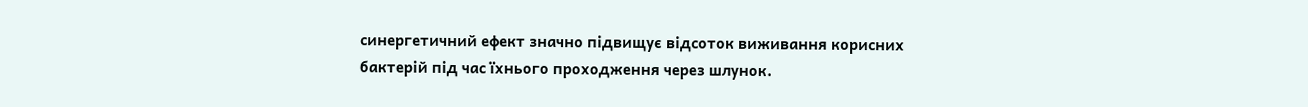синергетичний ефект значно підвищує відсоток виживання корисних бактерій під час їхнього проходження через шлунок.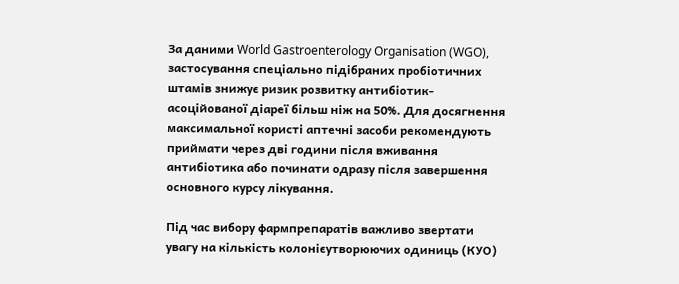За даними World Gastroenterology Organisation (WGO), застосування спеціально підібраних пробіотичних штамів знижує ризик розвитку антибіотик-асоційованої діареї більш ніж на 50%. Для досягнення максимальної користі аптечні засоби рекомендують приймати через дві години після вживання антибіотика або починати одразу після завершення основного курсу лікування.

Під час вибору фармпрепаратів важливо звертати увагу на кількість колонієутворюючих одиниць (КУО)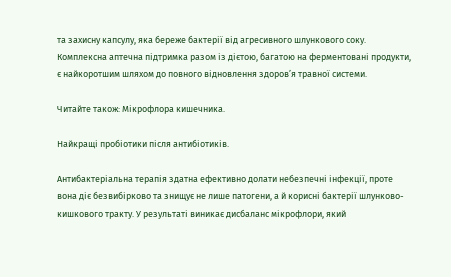та захисну капсулу, яка береже бактерії від агресивного шлункового соку. Комплексна аптечна підтримка разом із дієтою, багатою на ферментовані продукти, є найкоротшим шляхом до повного відновлення здоров’я травної системи.

Читайте також: Мікрофлора кишечника.

Найкращі пробіотики після антибіотиків.

Антибактеріальна терапія здатна ефективно долати небезпечні інфекції, проте вона діє безвибірково та знищує не лише патогени, а й корисні бактерії шлунково-кишкового тракту. У результаті виникає дисбаланс мікрофлори, який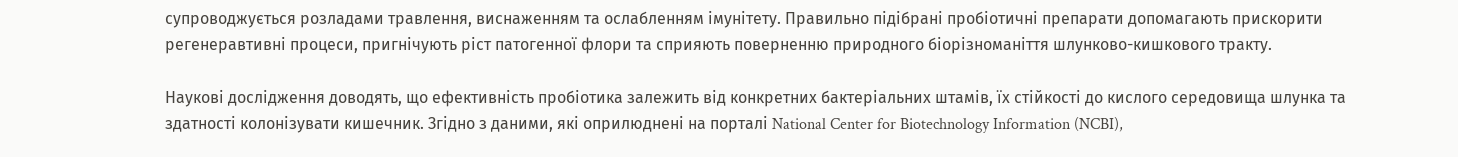супроводжується розладами травлення, виснаженням та ослабленням імунітету. Правильно підібрані пробіотичні препарати допомагають прискорити регенеравтивні процеси, пригнічують ріст патогенної флори та сприяють поверненню природного біорізноманіття шлунково-кишкового тракту.

Наукові дослідження доводять, що ефективність пробіотика залежить від конкретних бактеріальних штамів, їх стійкості до кислого середовища шлунка та здатності колонізувати кишечник. Згідно з даними, які оприлюднені на порталі National Center for Biotechnology Information (NCBI),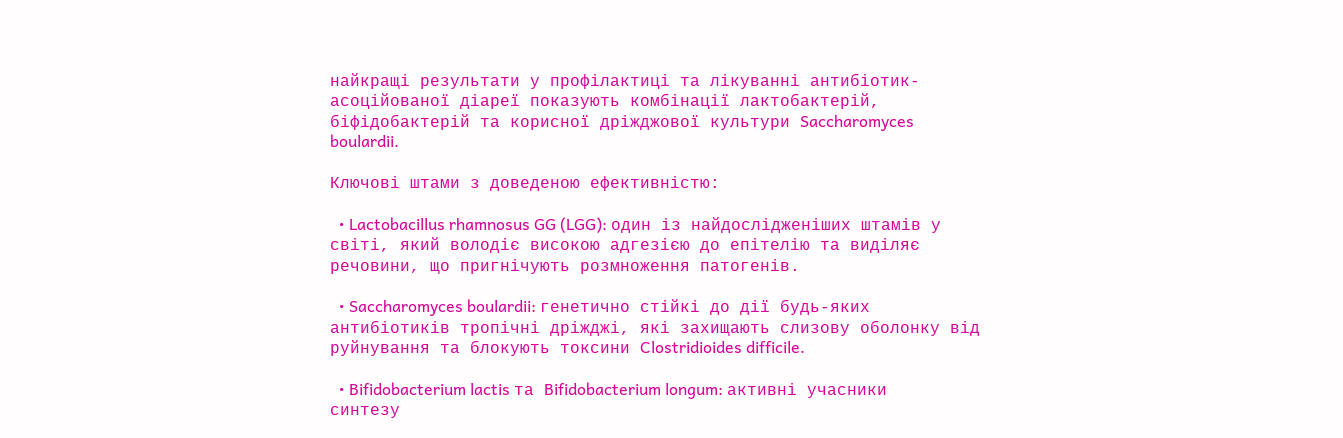найкращі результати у профілактиці та лікуванні антибіотик-асоційованої діареї показують комбінації лактобактерій, біфідобактерій та корисної дріжджової культури Saccharomyces boulardii.

Ключові штами з доведеною ефективністю:

  • Lactobacillus rhamnosus GG (LGG): один із найдослідженіших штамів у світі, який володіє високою адгезією до епітелію та виділяє речовини, що пригнічують розмноження патогенів.

  • Saccharomyces boulardii: генетично стійкі до дії будь-яких антибіотиків тропічні дріжджі, які захищають слизову оболонку від руйнування та блокують токсини Clostridioides difficile.

  • Bifidobacterium lactis та Bifidobacterium longum: активні учасники синтезу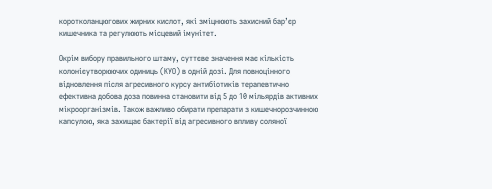коротколанцюгових жирних кислот, які зміцнюють захисний бар’єр кишечника та регулюють місцевий імунітет.

Окрім вибору правильного штаму, суттєве значення має кількість колонієутворюючих одиниць (КУО) в одній дозі. Для повноцінного відновлення після агресивного курсу антибіотиків терапевтично ефективна добова доза повинна становити від 5 до 10 мільярдів активних мікроорганізмів. Також важливо обирати препарати з кишечнорозчинною капсулою, яка захищає бактерії від агресивного впливу соляної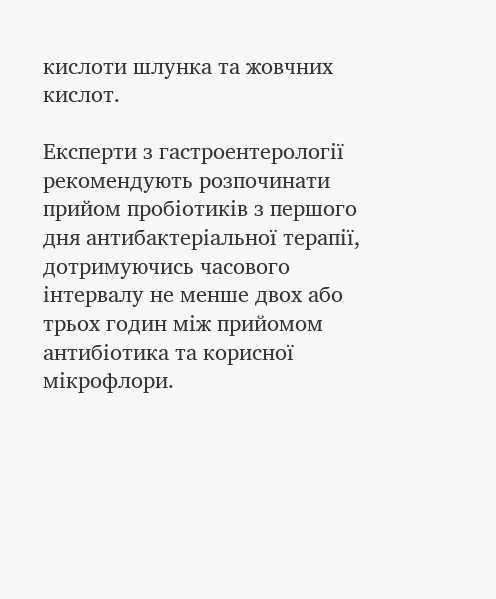кислоти шлунка та жовчних кислот.

Експерти з гастроентерології рекомендують розпочинати прийом пробіотиків з першого дня антибактеріальної терапії, дотримуючись часового інтервалу не менше двох або трьох годин між прийомом антибіотика та корисної мікрофлори.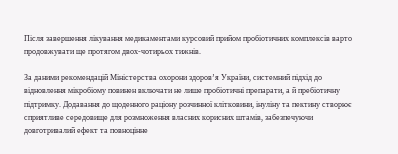Після завершення лікування медикаментами курсовий прийом пробіотичних комплексів варто продовжувати ще протягом двох-чотирьох тижнів.

За даними рекомендацій Міністерства охорони здоров’я України, системний підхід до відновлення мікробіому повинен включати не лише пробіотичні препарати, а й пребіотичну підтримку. Додавання до щоденного раціону розчинної клітковини, інуліну та пектину створює сприятливе середовище для розмноження власних корисних штамів, забезпечуючи довготривалий ефект та повноцінне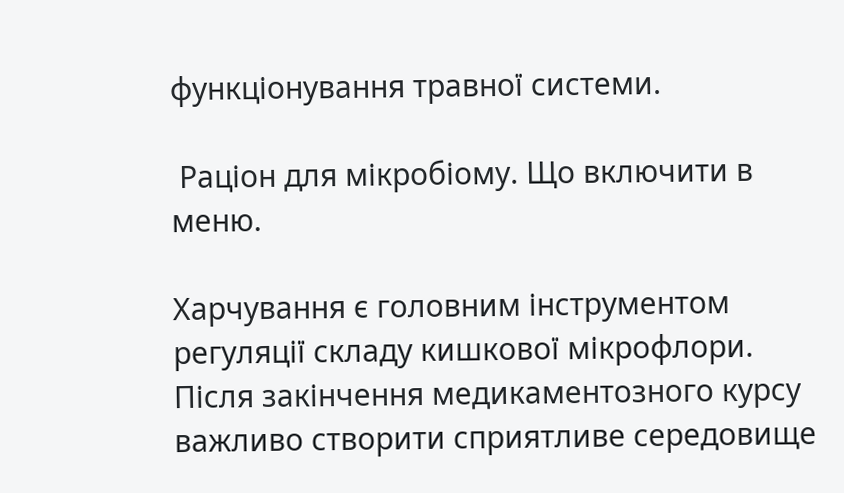функціонування травної системи.

 Раціон для мікробіому. Що включити в меню.

Харчування є головним інструментом регуляції складу кишкової мікрофлори. Після закінчення медикаментозного курсу важливо створити сприятливе середовище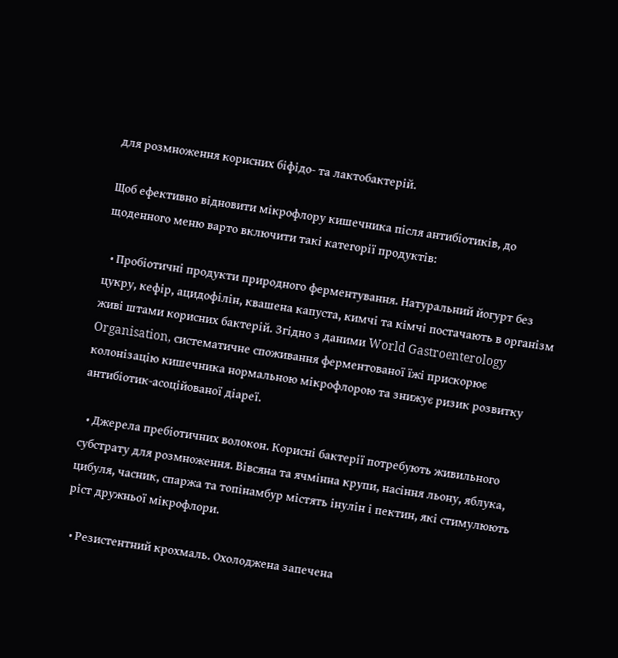для розмноження корисних біфідо- та лактобактерій.

Щоб ефективно відновити мікрофлору кишечника після антибіотиків, до щоденного меню варто включити такі категорії продуктів:

  • Пробіотичні продукти природного ферментування. Натуральний йогурт без цукру, кефір, ацидофілін, квашена капуста, кимчі та кімчі постачають в організм живі штами корисних бактерій. Згідно з даними World Gastroenterology Organisation, систематичне споживання ферментованої їжі прискорює колонізацію кишечника нормальною мікрофлорою та знижує ризик розвитку антибіотик-асоційованої діареї.

  • Джерела пребіотичних волокон. Корисні бактерії потребують живильного субстрату для розмноження. Вівсяна та ячмінна крупи, насіння льону, яблука, цибуля, часник, спаржа та топінамбур містять інулін і пектин, які стимулюють ріст дружньої мікрофлори.

  • Резистентний крохмаль. Охолоджена запечена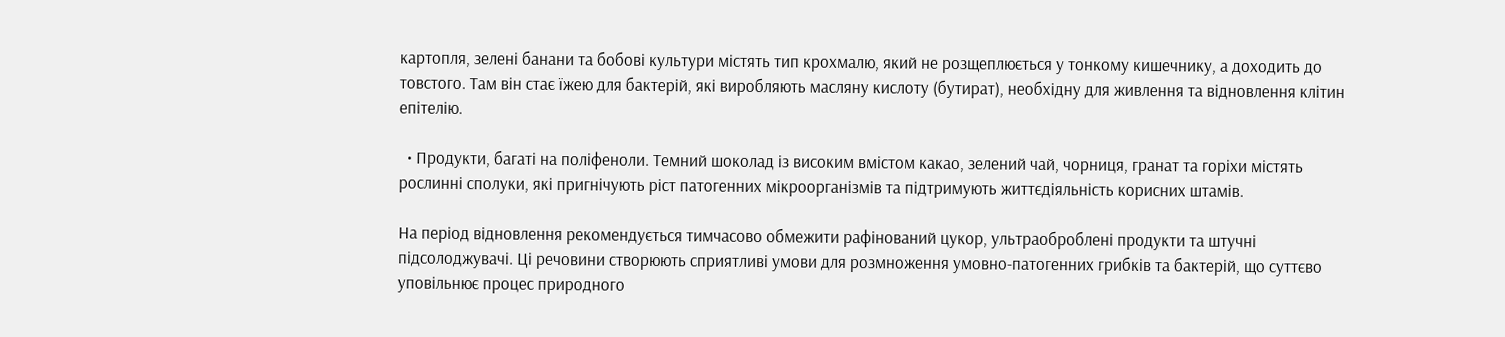картопля, зелені банани та бобові культури містять тип крохмалю, який не розщеплюється у тонкому кишечнику, а доходить до товстого. Там він стає їжею для бактерій, які виробляють масляну кислоту (бутират), необхідну для живлення та відновлення клітин епітелію.

  • Продукти, багаті на поліфеноли. Темний шоколад із високим вмістом какао, зелений чай, чорниця, гранат та горіхи містять рослинні сполуки, які пригнічують ріст патогенних мікроорганізмів та підтримують життєдіяльність корисних штамів.

На період відновлення рекомендується тимчасово обмежити рафінований цукор, ультраоброблені продукти та штучні підсолоджувачі. Ці речовини створюють сприятливі умови для розмноження умовно-патогенних грибків та бактерій, що суттєво уповільнює процес природного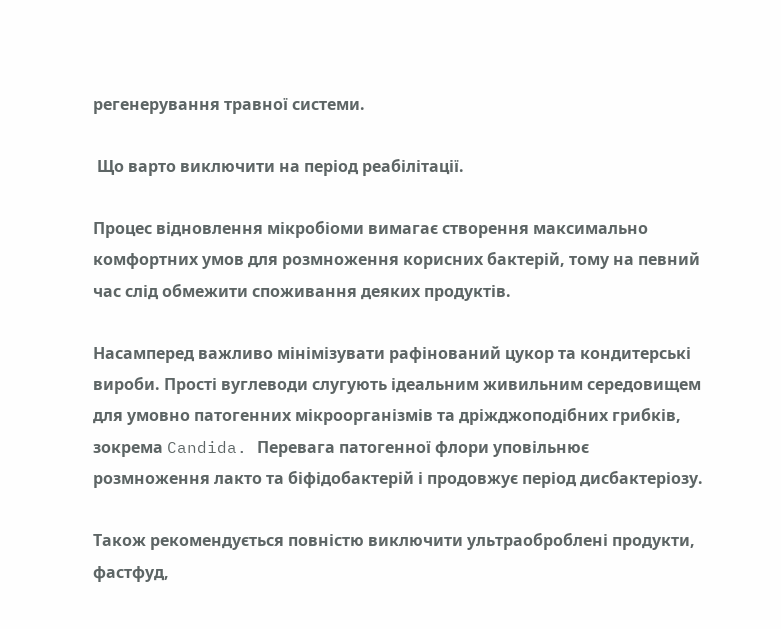регенерування травної системи.

 Що варто виключити на період реабілітації.

Процес відновлення мікробіоми вимагає створення максимально комфортних умов для розмноження корисних бактерій, тому на певний час слід обмежити споживання деяких продуктів.

Насамперед важливо мінімізувати рафінований цукор та кондитерські вироби. Прості вуглеводи слугують ідеальним живильним середовищем для умовно патогенних мікроорганізмів та дріжджоподібних грибків, зокрема Candida. Перевага патогенної флори уповільнює розмноження лакто та біфідобактерій і продовжує період дисбактеріозу.

Також рекомендується повністю виключити ультраоброблені продукти, фастфуд,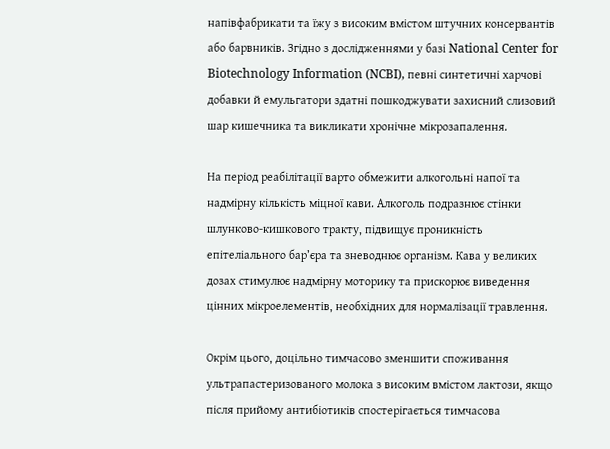напівфабрикати та їжу з високим вмістом штучних консервантів або барвників. Згідно з дослідженнями у базі National Center for Biotechnology Information (NCBI), певні синтетичні харчові добавки й емульгатори здатні пошкоджувати захисний слизовий шар кишечника та викликати хронічне мікрозапалення.

На період реабілітації варто обмежити алкогольні напої та надмірну кількість міцної кави. Алкоголь подразнює стінки шлунково-кишкового тракту, підвищує проникність епітеліального бар’єра та зневоднює організм. Кава у великих дозах стимулює надмірну моторику та прискорює виведення цінних мікроелементів, необхідних для нормалізації травлення.

Окрім цього, доцільно тимчасово зменшити споживання ультрапастеризованого молока з високим вмістом лактози, якщо після прийому антибіотиків спостерігається тимчасова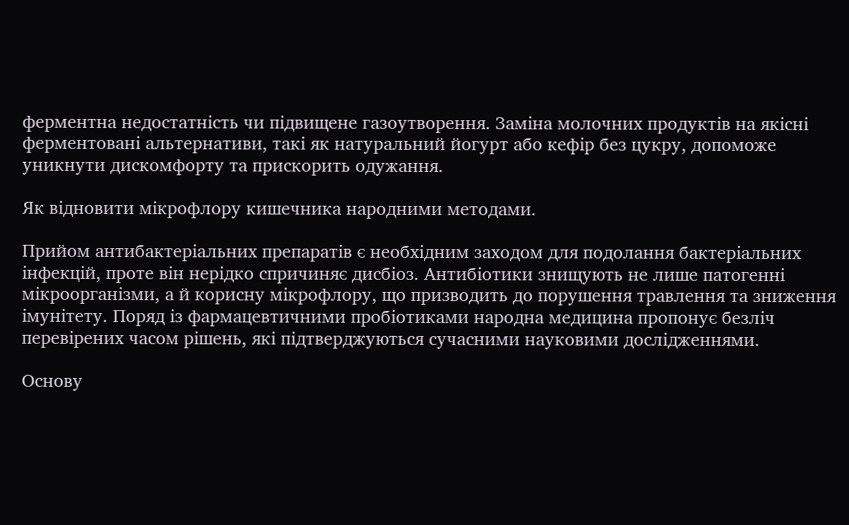ферментна недостатність чи підвищене газоутворення. Заміна молочних продуктів на якісні ферментовані альтернативи, такі як натуральний йогурт або кефір без цукру, допоможе уникнути дискомфорту та прискорить одужання.

Як відновити мікрофлору кишечника народними методами.

Прийом антибактеріальних препаратів є необхідним заходом для подолання бактеріальних інфекцій, проте він нерідко спричиняє дисбіоз. Антибіотики знищують не лише патогенні мікроорганізми, а й корисну мікрофлору, що призводить до порушення травлення та зниження імунітету. Поряд із фармацевтичними пробіотиками народна медицина пропонує безліч перевірених часом рішень, які підтверджуються сучасними науковими дослідженнями.

Основу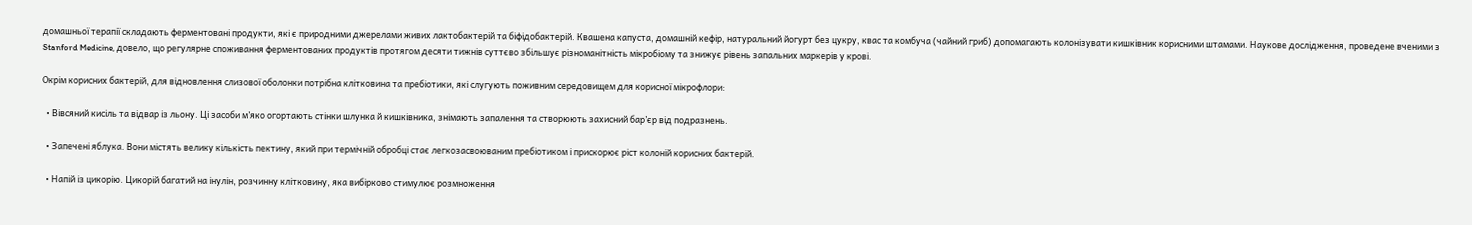домашньої терапії складають ферментовані продукти, які є природними джерелами живих лактобактерій та біфідобактерій. Квашена капуста, домашній кефір, натуральний йогурт без цукру, квас та комбуча (чайний гриб) допомагають колонізувати кишківник корисними штамами. Наукове дослідження, проведене вченими з Stanford Medicine, довело, що регулярне споживання ферментованих продуктів протягом десяти тижнів суттєво збільшує різноманітність мікробіому та знижує рівень запальних маркерів у крові.

Окрім корисних бактерій, для відновлення слизової оболонки потрібна клітковина та пребіотики, які слугують поживним середовищем для корисної мікрофлори:

  • Вівсяний кисіль та відвар із льону. Ці засоби м’яко огортають стінки шлунка й кишківника, знімають запалення та створюють захисний бар’єр від подразнень.

  • Запечені яблука. Вони містять велику кількість пектину, який при термічній обробці стає легкозасвоюваним пребіотиком і прискорює ріст колоній корисних бактерій.

  • Напій із цикорію. Цикорій багатий на інулін, розчинну клітковину, яка вибірково стимулює розмноження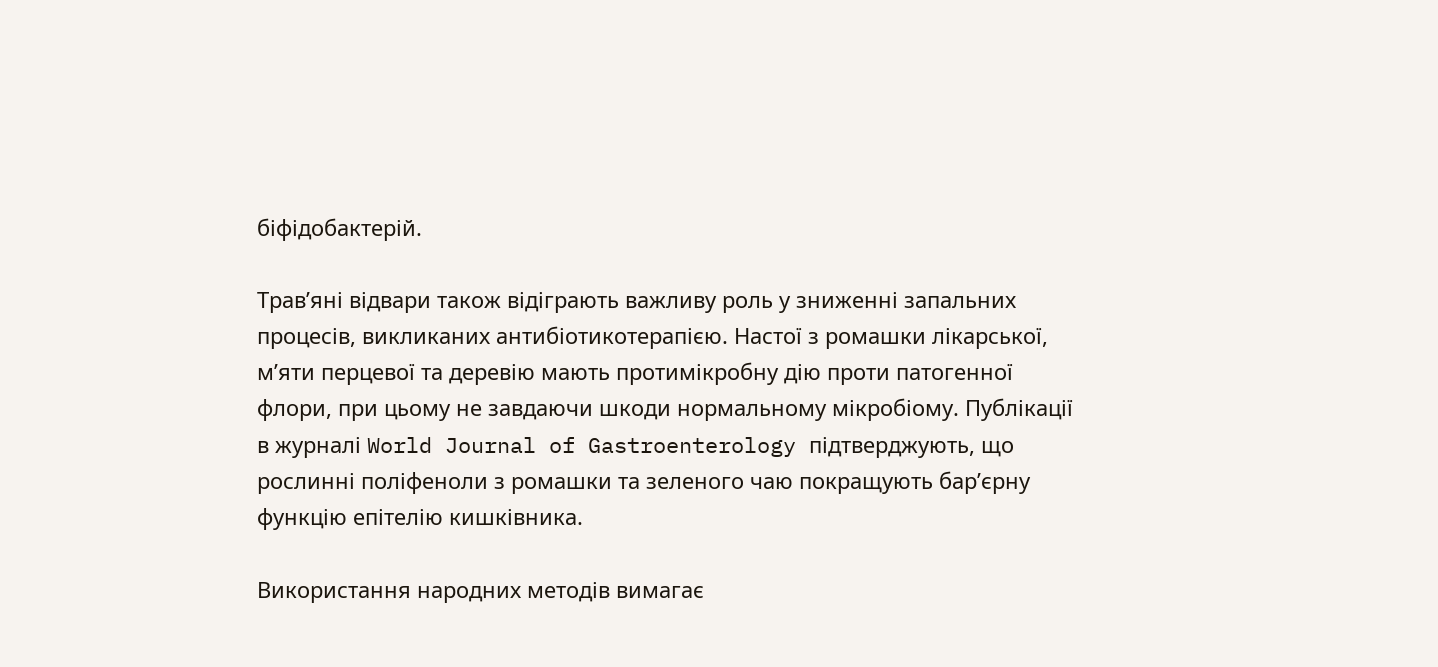біфідобактерій.

Трав’яні відвари також відіграють важливу роль у зниженні запальних процесів, викликаних антибіотикотерапією. Настої з ромашки лікарської, м’яти перцевої та деревію мають протимікробну дію проти патогенної флори, при цьому не завдаючи шкоди нормальному мікробіому. Публікації в журналі World Journal of Gastroenterology підтверджують, що рослинні поліфеноли з ромашки та зеленого чаю покращують бар’єрну функцію епітелію кишківника.

Використання народних методів вимагає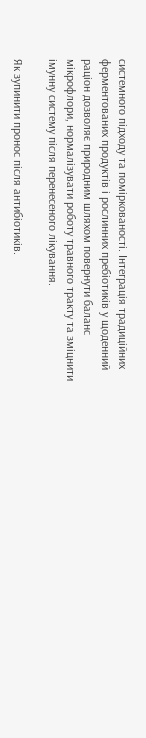системного підходу та поміркованості. Інтеграція традиційних ферментованих продуктів і рослинних пребіотиків у щоденний раціон дозволяє природним шляхом повернути баланс мікрофлори, нормалізувати роботу травного тракту та зміцнити імунну систему після перенесеного лікування.

Як зупинити пронос після антибіотиків.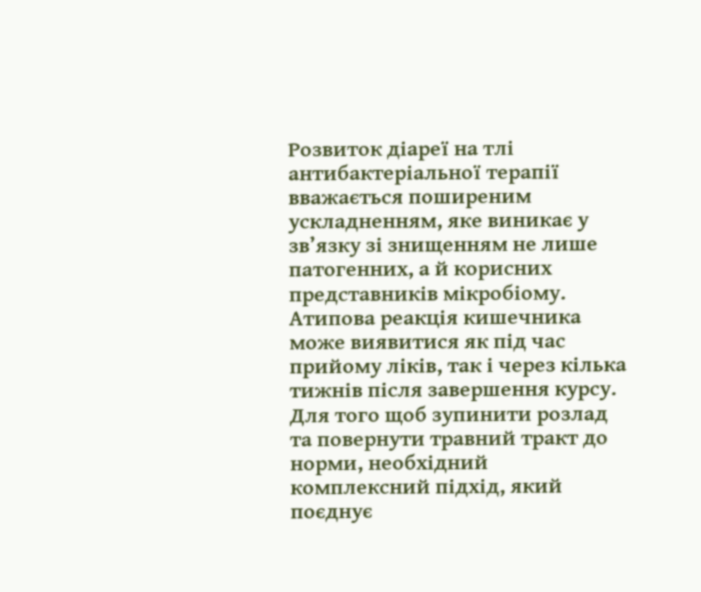Розвиток діареї на тлі антибактеріальної терапії вважається поширеним ускладненням, яке виникає у зв’язку зі знищенням не лише патогенних, а й корисних представників мікробіому. Атипова реакція кишечника може виявитися як під час прийому ліків, так і через кілька тижнів після завершення курсу. Для того щоб зупинити розлад та повернути травний тракт до норми, необхідний комплексний підхід, який поєднує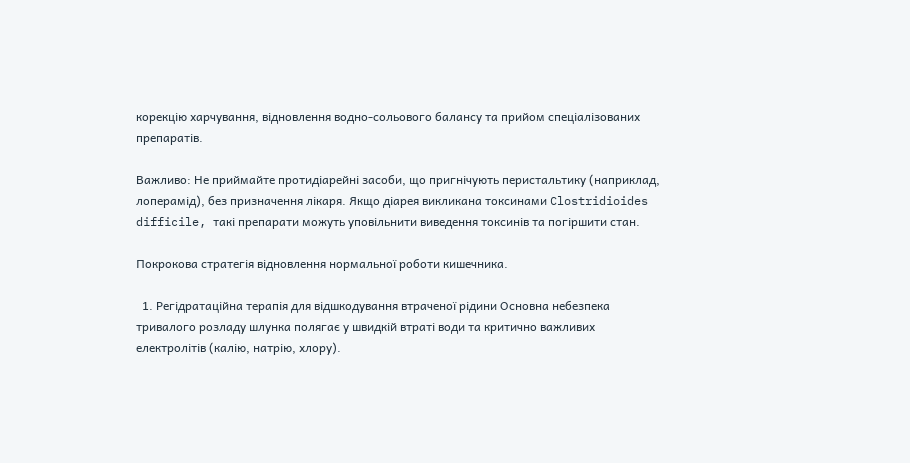корекцію харчування, відновлення водно-сольового балансу та прийом спеціалізованих препаратів.

Важливо: Не приймайте протидіарейні засоби, що пригнічують перистальтику (наприклад, лоперамід), без призначення лікаря. Якщо діарея викликана токсинами Clostridioides difficile, такі препарати можуть уповільнити виведення токсинів та погіршити стан.

Покрокова стратегія відновлення нормальної роботи кишечника.

  1. Регідратаційна терапія для відшкодування втраченої рідини Основна небезпека тривалого розладу шлунка полягає у швидкій втраті води та критично важливих електролітів (калію, натрію, хлору).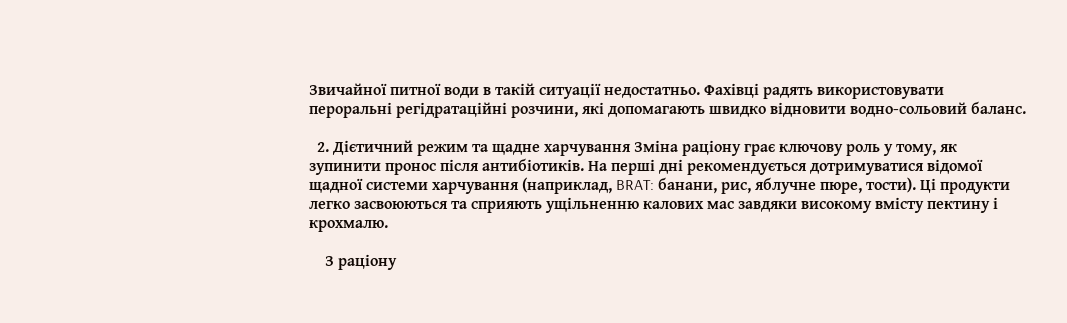Звичайної питної води в такій ситуації недостатньо. Фахівці радять використовувати пероральні регідратаційні розчини, які допомагають швидко відновити водно-сольовий баланс.

  2. Дієтичний режим та щадне харчування Зміна раціону грає ключову роль у тому, як зупинити пронос після антибіотиків. На перші дні рекомендується дотримуватися відомої щадної системи харчування (наприклад, BRAT: банани, рис, яблучне пюре, тости). Ці продукти легко засвоюються та сприяють ущільненню калових мас завдяки високому вмісту пектину і крохмалю.

    З раціону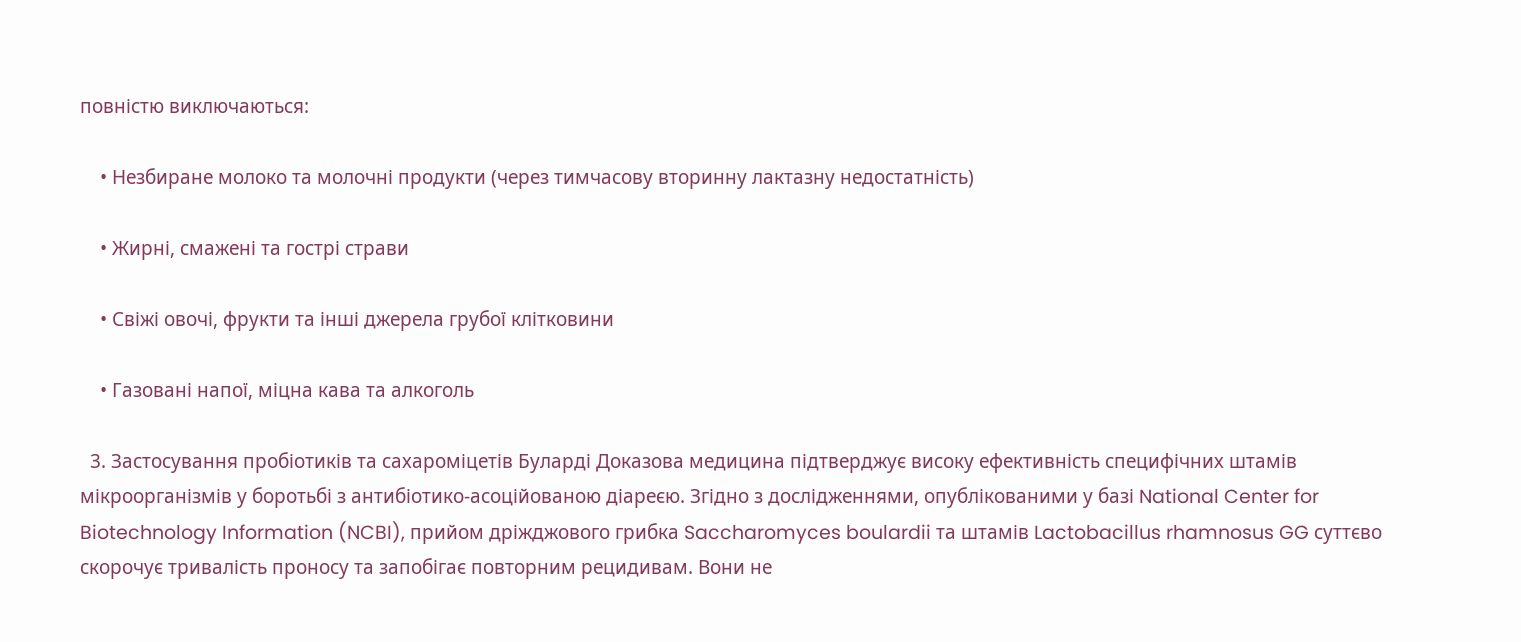повністю виключаються:

    • Незбиране молоко та молочні продукти (через тимчасову вторинну лактазну недостатність)

    • Жирні, смажені та гострі страви

    • Свіжі овочі, фрукти та інші джерела грубої клітковини

    • Газовані напої, міцна кава та алкоголь

  3. Застосування пробіотиків та сахароміцетів Буларді Доказова медицина підтверджує високу ефективність специфічних штамів мікроорганізмів у боротьбі з антибіотико-асоційованою діареєю. Згідно з дослідженнями, опублікованими у базі National Center for Biotechnology Information (NCBI), прийом дріжджового грибка Saccharomyces boulardii та штамів Lactobacillus rhamnosus GG суттєво скорочує тривалість проносу та запобігає повторним рецидивам. Вони не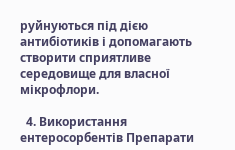руйнуються під дією антибіотиків і допомагають створити сприятливе середовище для власної мікрофлори.

  4. Використання ентеросорбентів Препарати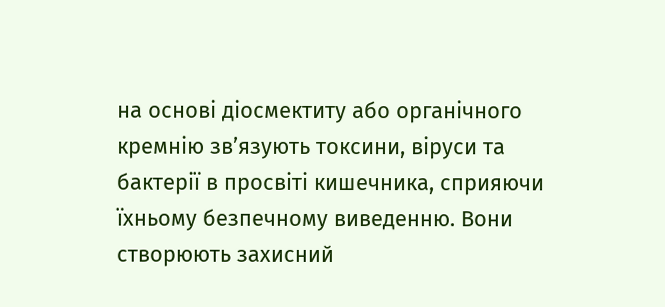на основі діосмектиту або органічного кремнію зв’язують токсини, віруси та бактерії в просвіті кишечника, сприяючи їхньому безпечному виведенню. Вони створюють захисний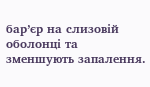бар’єр на слизовій оболонці та зменшують запалення.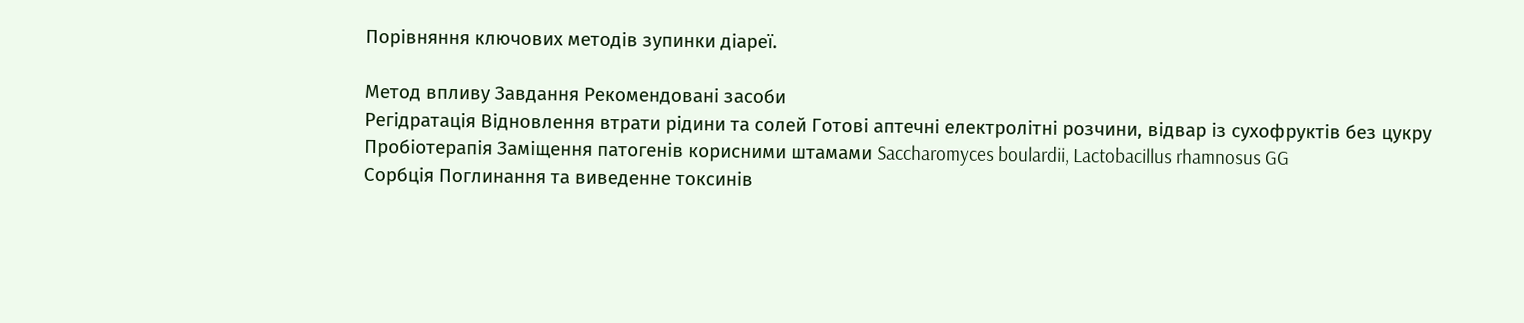Порівняння ключових методів зупинки діареї.

Метод впливу Завдання Рекомендовані засоби
Регідратація Відновлення втрати рідини та солей Готові аптечні електролітні розчини, відвар із сухофруктів без цукру
Пробіотерапія Заміщення патогенів корисними штамами Saccharomyces boulardii, Lactobacillus rhamnosus GG
Сорбція Поглинання та виведенне токсинів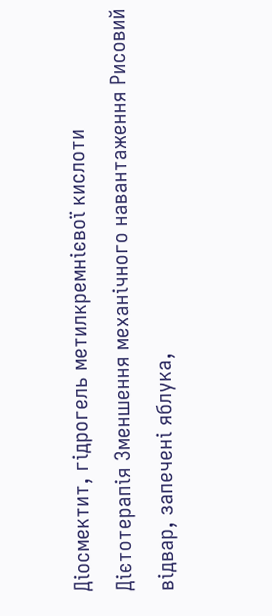Діосмектит, гідрогель метилкремнієвої кислоти
Дієтотерапія Зменшення механічного навантаження Рисовий відвар, запечені яблука,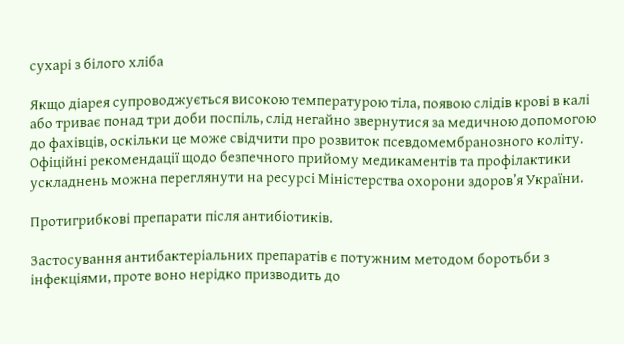сухарі з білого хліба

Якщо діарея супроводжується високою температурою тіла, появою слідів крові в калі або триває понад три доби поспіль, слід негайно звернутися за медичною допомогою до фахівців, оскільки це може свідчити про розвиток псевдомембранозного коліту. Офіційні рекомендації щодо безпечного прийому медикаментів та профілактики ускладнень можна переглянути на ресурсі Міністерства охорони здоров’я України.

Протигрибкові препарати після антибіотиків.

Застосування антибактеріальних препаратів є потужним методом боротьби з інфекціями, проте воно нерідко призводить до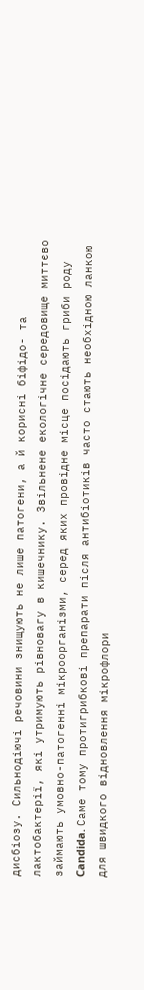дисбіозу. Сильнодіючі речовини знищують не лише патогени, а й корисні біфідо- та лактобактерії, які утримують рівновагу в кишечнику. Звільнене екологічне середовище миттєво займають умовно-патогенні мікроорганізми, серед яких провідне місце посідають гриби роду Candida. Саме тому протигрибкові препарати після антибіотиків часто стають необхідною ланкою для швидкого відновлення мікрофлори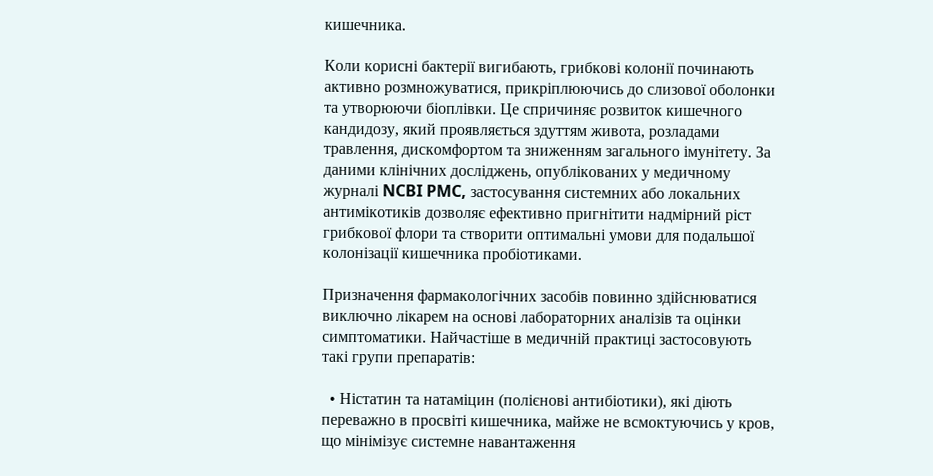кишечника.

Коли корисні бактерії вигибають, грибкові колонії починають активно розмножуватися, прикріплюючись до слизової оболонки та утворюючи біоплівки. Це спричиняє розвиток кишечного кандидозу, який проявляється здуттям живота, розладами травлення, дискомфортом та зниженням загального імунітету. За даними клінічних досліджень, опублікованих у медичному журналі NCBI PMC, застосування системних або локальних антимікотиків дозволяє ефективно пригнітити надмірний ріст грибкової флори та створити оптимальні умови для подальшої колонізації кишечника пробіотиками.

Призначення фармакологічних засобів повинно здійснюватися виключно лікарем на основі лабораторних аналізів та оцінки симптоматики. Найчастіше в медичній практиці застосовують такі групи препаратів:

  • Ністатин та натаміцин (полієнові антибіотики), які діють переважно в просвіті кишечника, майже не всмоктуючись у кров, що мінімізує системне навантаження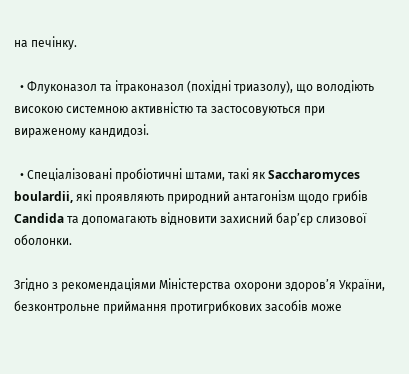на печінку.

  • Флуконазол та ітраконазол (похідні триазолу), що володіють високою системною активністю та застосовуються при вираженому кандидозі.

  • Спеціалізовані пробіотичні штами, такі як Saccharomyces boulardii, які проявляють природний антагонізм щодо грибів Candida та допомагають відновити захисний бар’єр слизової оболонки.

Згідно з рекомендаціями Міністерства охорони здоров’я України, безконтрольне приймання протигрибкових засобів може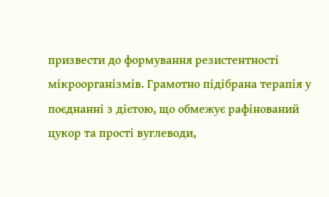призвести до формування резистентності мікроорганізмів. Грамотно підібрана терапія у поєднанні з дієтою, що обмежує рафінований цукор та прості вуглеводи,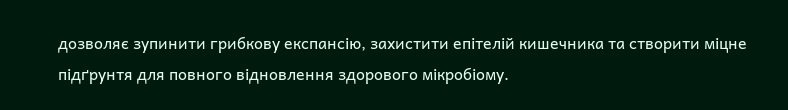дозволяє зупинити грибкову експансію, захистити епітелій кишечника та створити міцне підґрунтя для повного відновлення здорового мікробіому.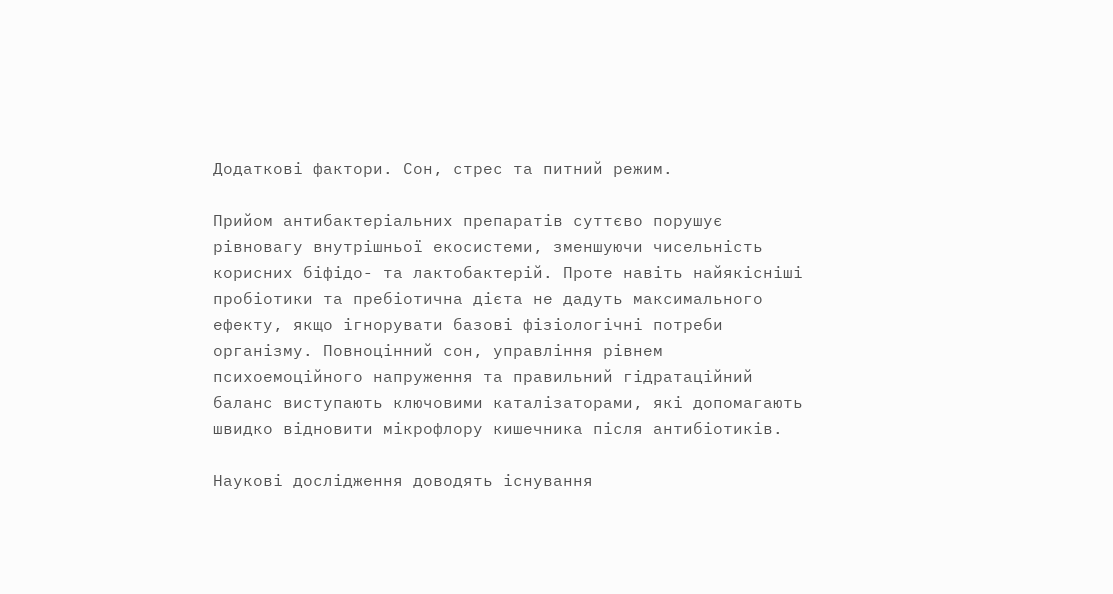Додаткові фактори. Сон, стрес та питний режим.

Прийом антибактеріальних препаратів суттєво порушує рівновагу внутрішньої екосистеми, зменшуючи чисельність корисних біфідо- та лактобактерій. Проте навіть найякісніші пробіотики та пребіотична дієта не дадуть максимального ефекту, якщо ігнорувати базові фізіологічні потреби організму. Повноцінний сон, управління рівнем психоемоційного напруження та правильний гідратаційний баланс виступають ключовими каталізаторами, які допомагають швидко відновити мікрофлору кишечника після антибіотиків.

Наукові дослідження доводять існування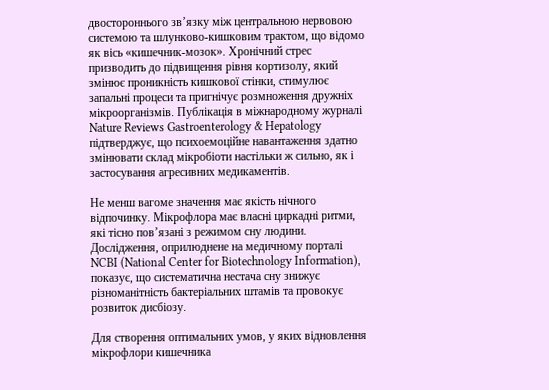двостороннього зв’язку між центральною нервовою системою та шлунково-кишковим трактом, що відомо як вісь «кишечник-мозок». Хронічний стрес призводить до підвищення рівня кортизолу, який змінює проникність кишкової стінки, стимулює запальні процеси та пригнічує розмноження дружніх мікроорганізмів. Публікація в міжнародному журналі Nature Reviews Gastroenterology & Hepatology підтверджує, що психоемоційне навантаження здатно змінювати склад мікробіоти настільки ж сильно, як і застосування агресивних медикаментів.

Не менш вагоме значення має якість нічного відпочинку. Мікрофлора має власні циркадні ритми, які тісно пов’язані з режимом сну людини. Дослідження, оприлюднене на медичному порталі NCBI (National Center for Biotechnology Information), показує, що систематична нестача сну знижує різноманітність бактеріальних штамів та провокує розвиток дисбіозу.

Для створення оптимальних умов, у яких відновлення мікрофлори кишечника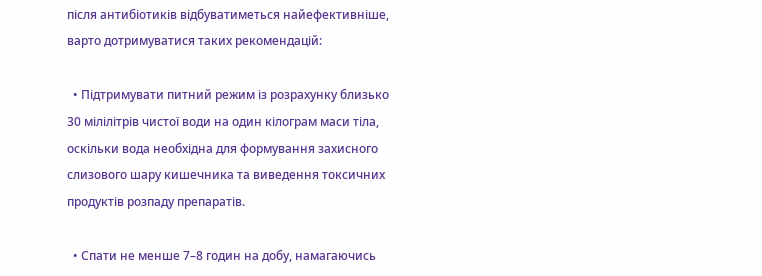після антибіотиків відбуватиметься найефективніше, варто дотримуватися таких рекомендацій:

  • Підтримувати питний режим із розрахунку близько 30 мілілітрів чистої води на один кілограм маси тіла, оскільки вода необхідна для формування захисного слизового шару кишечника та виведення токсичних продуктів розпаду препаратів.

  • Спати не менше 7–8 годин на добу, намагаючись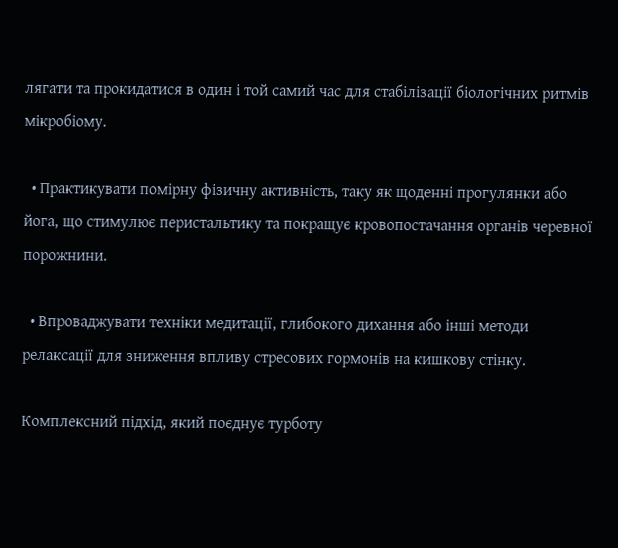лягати та прокидатися в один і той самий час для стабілізації біологічних ритмів мікробіому.

  • Практикувати помірну фізичну активність, таку як щоденні прогулянки або йога, що стимулює перистальтику та покращує кровопостачання органів черевної порожнини.

  • Впроваджувати техніки медитації, глибокого дихання або інші методи релаксації для зниження впливу стресових гормонів на кишкову стінку.

Комплексний підхід, який поєднує турботу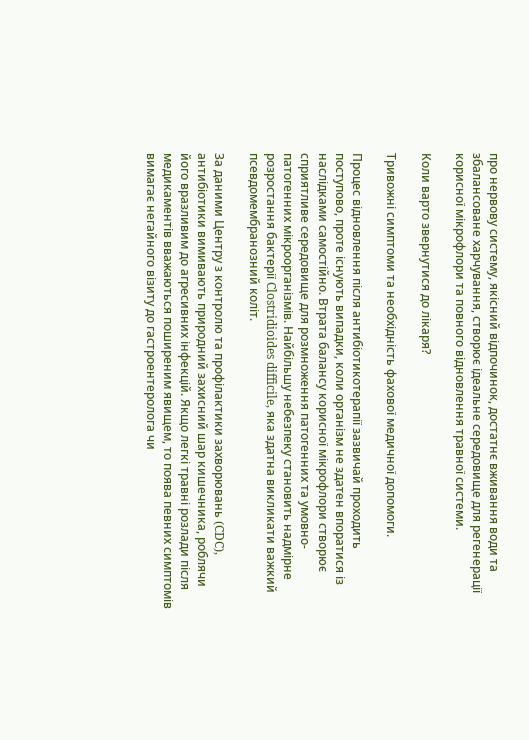про нервову систему, якісний відпочинок, достатнє вживання води та збалансоване харчування, створює ідеальне середовище для регенерації корисної мікрофлори та повного відновлення травної системи.

Коли варто звернутися до лікаря?

Тривожні симптоми та необхідність фахової медичної допомоги.

Процес відновлення після антибіотикотерапії зазвичай проходить поступово, проте існують випадки, коли організм не здатен впоратися із наслідками самостійно. Втрата балансу корисної мікрофлори створює сприятливе середовище для розмноження патогенних та умовно-патогенних мікроорганізмів. Найбільшу небезпеку становить надмірне розростання бактерії Clostridioides difficile, яка здатна викликати важкий псевдомембранозний коліт.

За даними Центру з контролю та профілактики захворювань (CDC), антибіотики вимивають природний захисний шар кишечника, роблячи його вразливим до агресивних інфекцій. Якщо легкі травні розлади після медикаментів вважаються поширеним явищем, то поява певних симптомів вимагає негайного візиту до гастроентеролога чи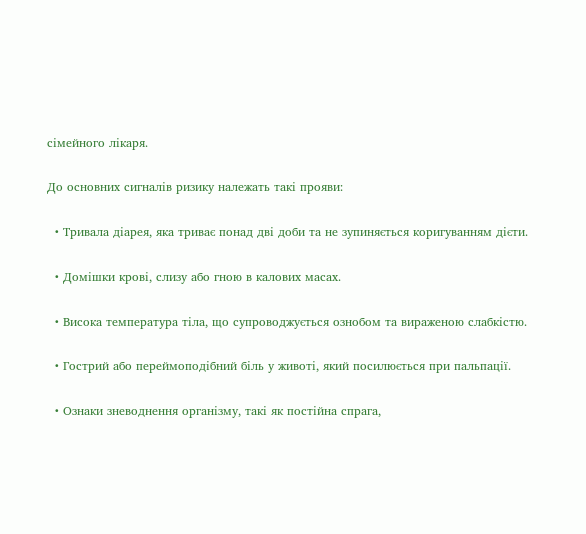сімейного лікаря.

До основних сигналів ризику належать такі прояви:

  • Тривала діарея, яка триває понад дві доби та не зупиняється коригуванням дієти.

  • Домішки крові, слизу або гною в калових масах.

  • Висока температура тіла, що супроводжується ознобом та вираженою слабкістю.

  • Гострий або переймоподібний біль у животі, який посилюється при пальпації.

  • Ознаки зневоднення організму, такі як постійна спрага,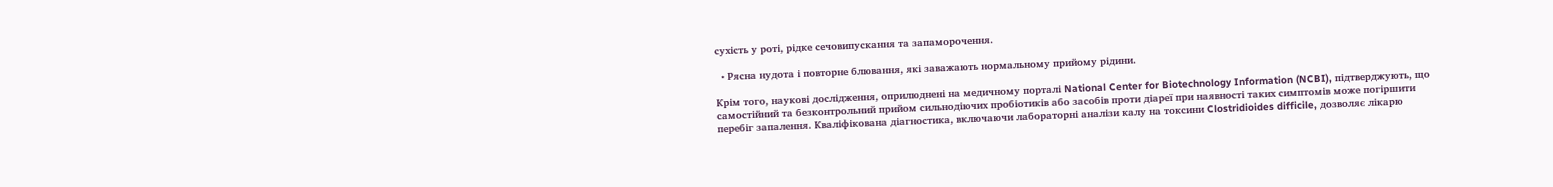сухість у роті, рідке сечовипускання та запаморочення.

  • Рясна нудота і повторне блювання, які заважають нормальному прийому рідини.

Крім того, наукові дослідження, оприлюднені на медичному порталі National Center for Biotechnology Information (NCBI), підтверджують, що самостійний та безконтрольний прийом сильнодіючих пробіотиків або засобів проти діареї при наявності таких симптомів може погіршити перебіг запалення. Кваліфікована діагностика, включаючи лабораторні аналізи калу на токсини Clostridioides difficile, дозволяє лікарю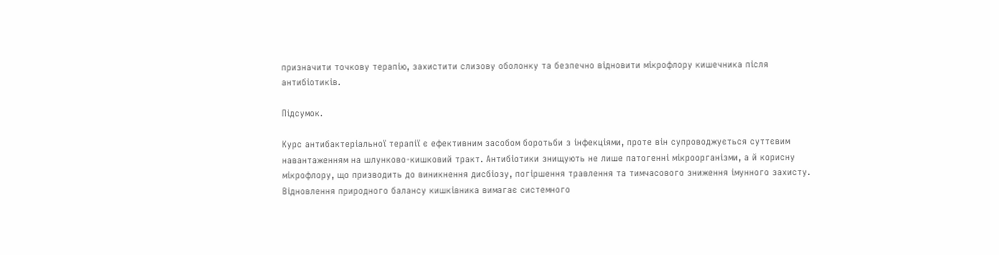призначити точкову терапію, захистити слизову оболонку та безпечно відновити мікрофлору кишечника після антибіотиків.

Підсумок.

Курс антибактеріальної терапії є ефективним засобом боротьби з інфекціями, проте він супроводжується суттєвим навантаженням на шлунково-кишковий тракт. Антибіотики знищують не лише патогенні мікроорганізми, а й корисну мікрофлору, що призводить до виникнення дисбіозу, погіршення травлення та тимчасового зниження імунного захисту. Відновлення природного балансу кишківника вимагає системного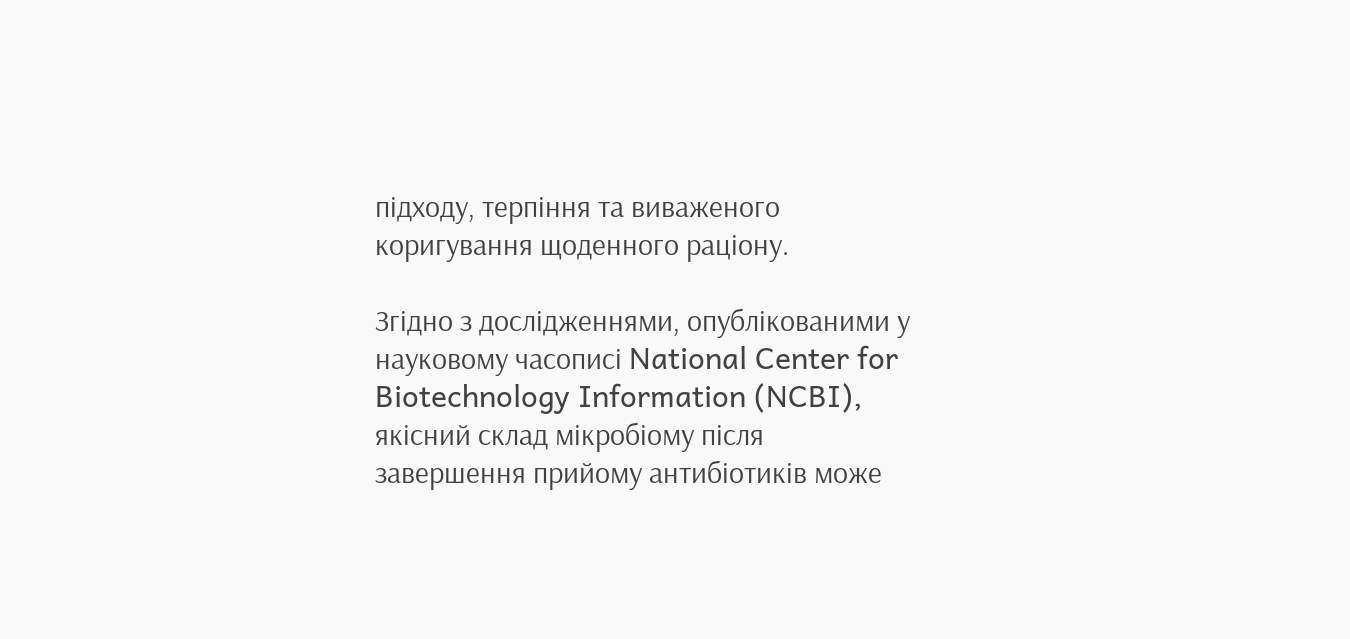підходу, терпіння та виваженого коригування щоденного раціону.

Згідно з дослідженнями, опублікованими у науковому часописі National Center for Biotechnology Information (NCBI), якісний склад мікробіому після завершення прийому антибіотиків може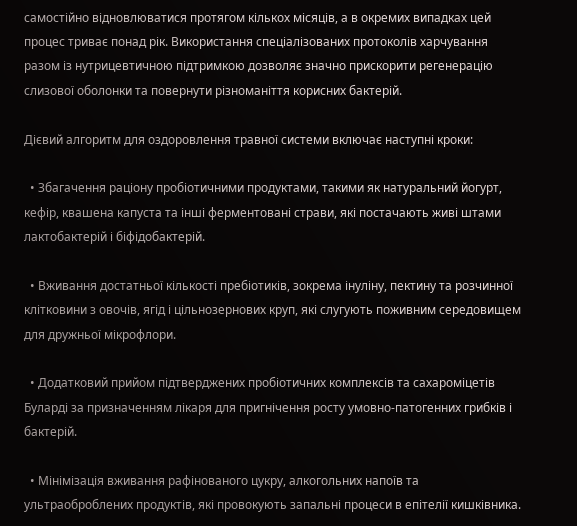самостійно відновлюватися протягом кількох місяців, а в окремих випадках цей процес триває понад рік. Використання спеціалізованих протоколів харчування разом із нутрицевтичною підтримкою дозволяє значно прискорити регенерацію слизової оболонки та повернути різноманіття корисних бактерій.

Дієвий алгоритм для оздоровлення травної системи включає наступні кроки:

  • Збагачення раціону пробіотичними продуктами, такими як натуральний йогурт, кефір, квашена капуста та інші ферментовані страви, які постачають живі штами лактобактерій і біфідобактерій.

  • Вживання достатньої кількості пребіотиків, зокрема інуліну, пектину та розчинної клітковини з овочів, ягід і цільнозернових круп, які слугують поживним середовищем для дружньої мікрофлори.

  • Додатковий прийом підтверджених пробіотичних комплексів та сахароміцетів Буларді за призначенням лікаря для пригнічення росту умовно-патогенних грибків і бактерій.

  • Мінімізація вживання рафінованого цукру, алкогольних напоїв та ультраоброблених продуктів, які провокують запальні процеси в епітелії кишківника.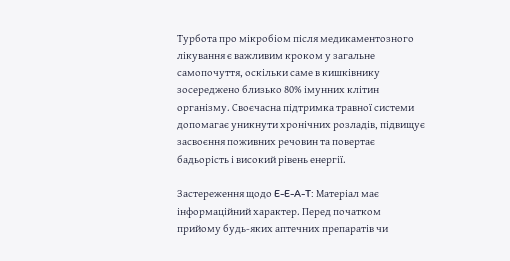Турбота про мікробіом після медикаментозного лікування є важливим кроком у загальне самопочуття, оскільки саме в кишківнику зосереджено близько 80% імунних клітин організму. Своєчасна підтримка травної системи допомагає уникнути хронічних розладів, підвищує засвоєння поживних речовин та повертає бадьорість і високий рівень енергії.

Застереження щодо E-E-A-T: Матеріал має інформаційний характер. Перед початком прийому будь-яких аптечних препаратів чи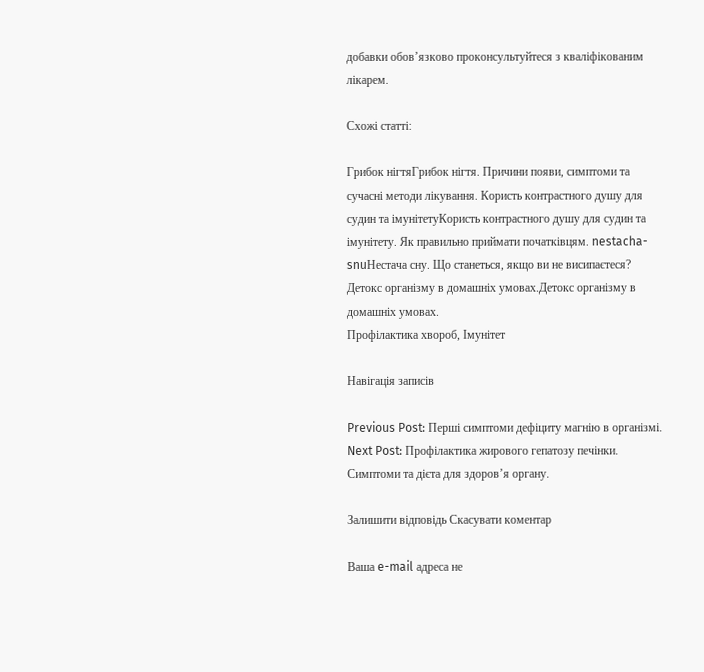добавки обов’язково проконсультуйтеся з кваліфікованим лікарем.

Схожі статті:

Грибок нігтяГрибок нігтя. Причини появи, симптоми та сучасні методи лікування. Користь контрастного душу для судин та імунітетуКористь контрастного душу для судин та імунітету. Як правильно приймати початківцям. nestacha-snuНестача сну. Що станеться, якщо ви не висипаєтеся? Детокс організму в домашніх умовах.Детокс організму в домашніх умовах.
Профілактика хвороб, Імунітет

Навігація записів

Previous Post: Перші симптоми дефіциту магнію в організмі.
Next Post: Профілактика жирового гепатозу печінки. Симптоми та дієта для здоров’я органу.

Залишити відповідь Скасувати коментар

Ваша e-mail адреса не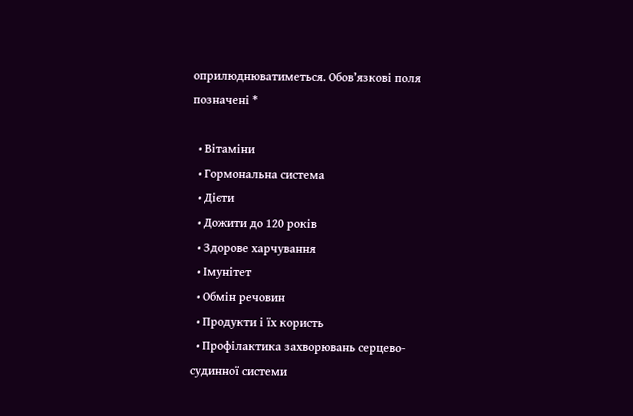оприлюднюватиметься. Обов’язкові поля позначені *

  • Вітаміни
  • Гормональна система
  • Дієти
  • Дожити до 120 років
  • Здорове харчування
  • Імунітет
  • Обмін речовин
  • Продукти і їх користь
  • Профілактика захворювань серцево-судинної системи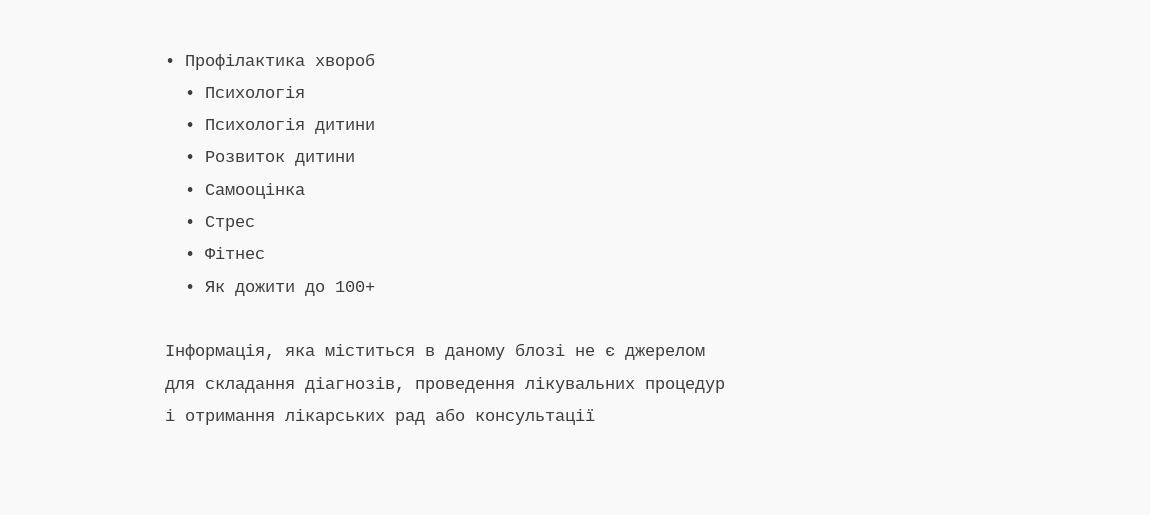• Профілактика хвороб
  • Психологія
  • Психологія дитини
  • Розвиток дитини
  • Самооцінка
  • Стрес
  • Фітнес
  • Як дожити до 100+

Інформація, яка міститься в даному блозі не є джерелом для складання діагнозів, проведення лікувальних процедур і отримання лікарських рад або консультації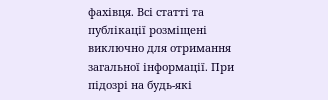фахівця. Всі статті та публікації розміщені виключно для отримання загальної інформації. При підозрі на будь-які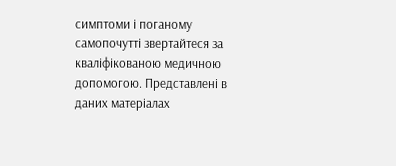симптоми і поганому самопочутті звертайтеся за кваліфікованою медичною допомогою. Представлені в даних матеріалах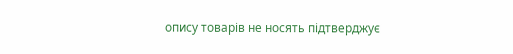опису товарів не носять підтверджує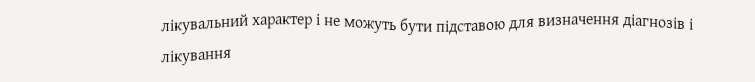лікувальний характер і не можуть бути підставою для визначення діагнозів і лікування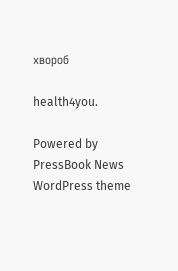хвороб

health4you.

Powered by PressBook News WordPress theme